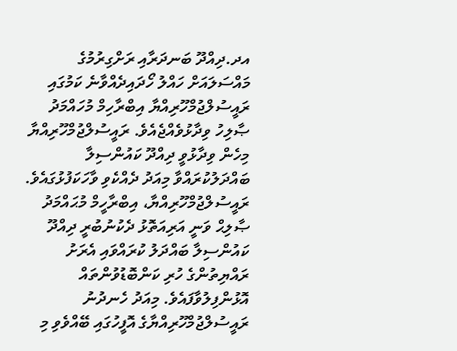އދ.ދިއްދޫ ބަނދަރާއި ރަށްގިރުމުގެ މައްސަލައަށް ހައްލު ހޯދައިދެއްވާނެ ކަމުގައި ރައީސުލްޖުމްހޫރިއްޔާ އިބްރާހިމް މުހައްމަދު ޞާލިހު ވިދާޅުވެއްޖެއެވެ. ރައީސުލްޖުމްހޫރިއްޔާ މިހެން ވިދާޅުވީ ދިއްދޫ ކައުންސިލާ ބައްދަލުކުރައްވާ މިއަދު ދެއްކެވި ވާހަކަފުޅުގައެވެ.
ރައީސުލްޖުމްހޫރިއްޔާ، އިބްރާހީމް މުޙައްމަދު ޞާލިޙް ވަނީ އަރިއަތޮޅު ދެކުނުބުރީ ދިއްދޫ ކައުންސިލާ ބައްދަލު ކުރައްވައި އެރަށު ރައްޔިތުންގެ ހުރި ކަންބޮޑުވުންތައް އޮޅުންފިލުވާފައެވެ. މިއަދު ހެނދުނު ރައީސުލްޖުމްހޫރިއްޔާގެ އޮފީހުގައި ބޭއްވެވި މި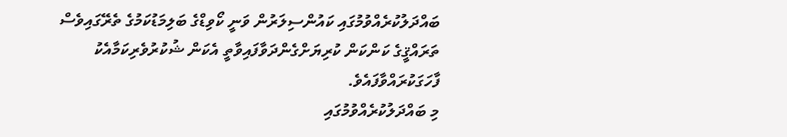ބައްދަލުކުރެއްވުމުގައި ކައުންސިލަރުން ވަނީ ކޯވިޑްގެ ބަލިމަޑުކަމުގެ ތެރޭގައިވެސް ތަރައްޤީގެ ކަންކަން ކުރިޔަށްގެންދަވާފައިވާތީ އެކަން ޝުކުރުވެރިކަމާއެކު ފާހަގަކުރައްވާފައެވެ.
މި ބައްދަލުކުރެއްވުމުގައި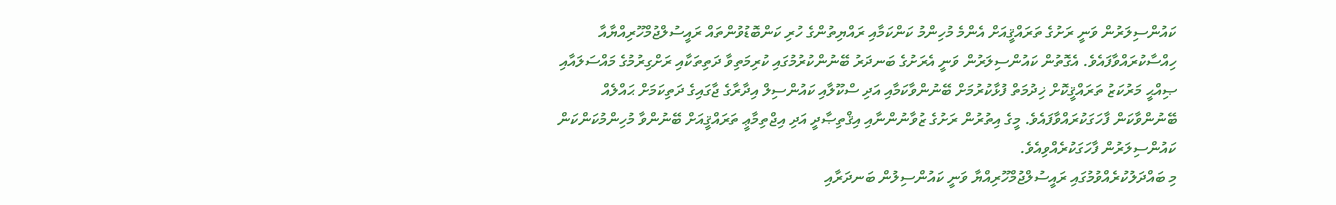ކައުންސިލަރުން ވަނީ ރަށުގެ ތަރައްޤީއަށް އެންމެ މުހިންމު ކަންކަމާއި ރައްޔިތުންގެ ހުރި ކަންބޮޑުވުންތައް ރައީސުލްޖުމްހޫރިއްޔާއާ ހިއްސާކުރައްވާފައެވެ. އެގޮތުން ކައުންސިލަރުން ވަނީ އެރަށުގެ ބަނދަރު ބޭނުންކުރުމުގައި ކުރިމަތިވާ ދަތިތަކާއި ރަށްގިރުމުގެ މައްސަލައާއި ޞިއްޙީ މަރުކަޒު ތަރައްޤީކޮށް ޚިދުމަތް ފުޅާކުރުމަށް ބޭނުންވާކަމާއި އަދި ސްކޫލާއި ކައުންސިލް އިދާރާގެ ޖާގައިގެ ދަތިކަމަށް ޙައްލެއް ބޭނުންވާކަން ފާހަގަކުރައްވާފައެވެ. މީގެ އިތުރުން ރަށުގެ ޒުވާނުންނާއި އިޤްތިޞާދީ އަދި އިޖްތިމާޢީ ތަރައްޤީއަށް ބޭނުންވާ މުހިންމުކަންކަން ކައުންސިލަރުން ފާހަގަކުރެއްވިއެވެ.
މި ބައްދަލުކުރެއްވުމުގައި ރައީސުލްޖުމްހޫރިއްޔާ ވަނީ ކައުންސިލުން ބަނދަރާއި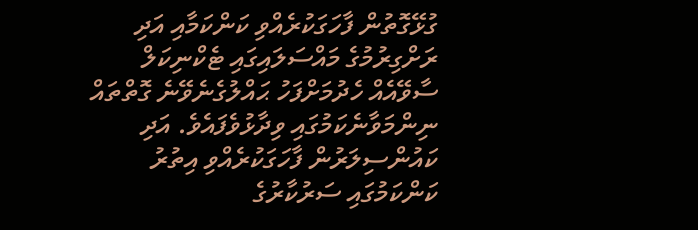ގުޅޭގޮތުން ފާހަގަކުރެއްވި ކަންކަމާއި އަދި ރަށްގިރުމުގެ މައްސަލައިގައި ޓެކްނިކަލް ސާވޭއެއް ހެދުމަށްފަހު ޙައްލުގެނެވޭނެ ގޮތްތައް ނިންމަވާނެކަމުގައި ވިދާޅުވެފައެވެ. އަދި ކައުންސިލަރުން ފާހަގަކުރެއްވި އިތުރު ކަންކަމުގައި ސަރުކާރުގެ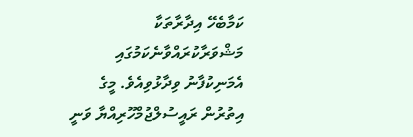ކަމާބެހޭ އިދާރާތަކާ މަޝްވަރާކުރައްވާނެކަމުގައި އެމަނިކުފާނު ވިދާޅުވިއެވެ. މީގެ އިތުރުން ރައީސުލްޖުމްހޫރިއްޔާ ވަނީ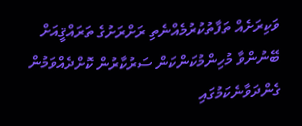ވަކިރަށެއް ތަފާތުކުރުމެއްނެތި ރަށްރަށުގެ ތަރައްޤީއަށް ބޭނުންވާ މުހިންމުކަންކަން ސަރުކާރުން ކޮށްދެއްވަމުން ގެންދަވާނެކަމުގައި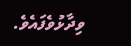ވިދާޅުވެފައެވެ.